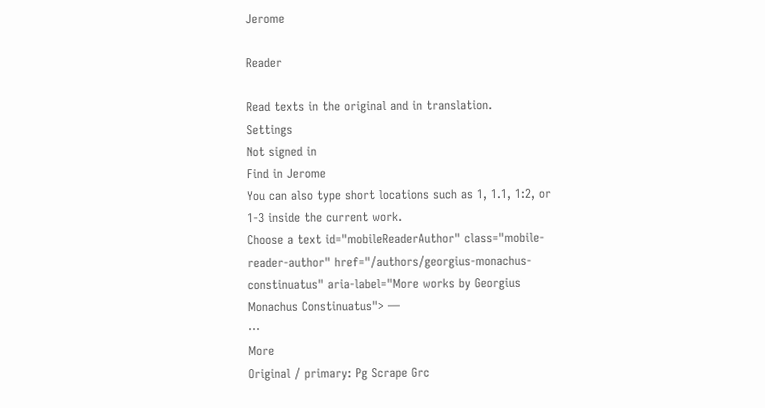Jerome

Reader

Read texts in the original and in translation.
Settings
Not signed in
Find in Jerome
You can also type short locations such as 1, 1.1, 1:2, or 1-3 inside the current work.
Choose a text id="mobileReaderAuthor" class="mobile-reader-author" href="/authors/georgius-monachus-constinuatus" aria-label="More works by Georgius Monachus Constinuatus"> —
⋯
More
Original / primary: Pg Scrape Grc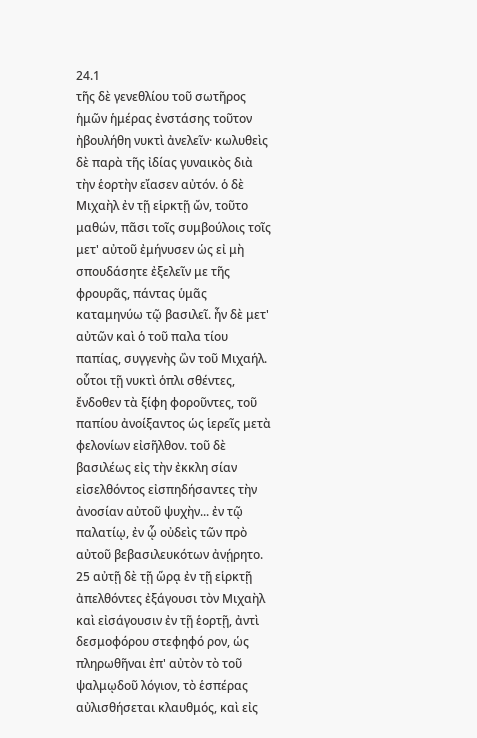24.1
τῆς δὲ γενεθλίου τοῦ σωτῆρος ἡμῶν ἡμέρας ἐνστάσης τοῦτον ἠβουλήθη νυκτὶ ἀνελεῖν· κωλυθεὶς δὲ παρὰ τῆς ἰδίας γυναικὸς διὰ τὴν ἑορτὴν εἴασεν αὐτόν. ὁ δὲ Μιχαὴλ ἐν τῇ εἱρκτῇ ὤν, τοῦτο μαθών, πᾶσι τοῖς συμβούλοις τοῖς μετ' αὐτοῦ ἐμήνυσεν ὡς εἰ μὴ σπουδάσητε ἐξελεῖν με τῆς φρουρᾶς, πάντας ὑμᾶς καταμηνύω τῷ βασιλεῖ. ἦν δὲ μετ' αὐτῶν καὶ ὁ τοῦ παλα τίου παπίας, συγγενὴς ὢν τοῦ Μιχαήλ. οὗτοι τῇ νυκτὶ ὁπλι σθέντες, ἔνδοθεν τὰ ξίφη φοροῦντες, τοῦ παπίου ἀνοίξαντος ὡς ἱερεῖς μετὰ φελονίων εἰσῆλθον. τοῦ δὲ βασιλέως εἰς τὴν ἐκκλη σίαν εἰσελθόντος εἰσπηδήσαντες τὴν ἀνοσίαν αὐτοῦ ψυχὴν... ἐν τῷ παλατίῳ, ἐν ᾧ οὐδεὶς τῶν πρὸ αὐτοῦ βεβασιλευκότων ἀνῄρητο. 25 αὐτῇ δὲ τῇ ὥρᾳ ἐν τῇ εἱρκτῇ ἀπελθόντες ἐξάγουσι τὸν Μιχαὴλ καὶ εἰσάγουσιν ἐν τῇ ἑορτῇ, ἀντὶ δεσμοφόρου στεφηφό ρον, ὡς πληρωθῆναι ἐπ' αὐτὸν τὸ τοῦ ψαλμῳδοῦ λόγιον, τὸ ἑσπέρας αὐλισθήσεται κλαυθμός, καὶ εἰς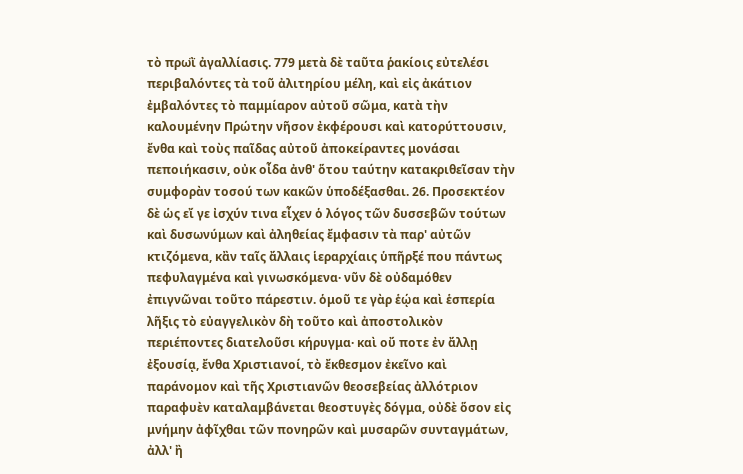τὸ πρωῒ ἀγαλλίασις. 779 μετὰ δὲ ταῦτα ῥακίοις εὐτελέσι περιβαλόντες τὰ τοῦ ἀλιτηρίου μέλη, καὶ εἰς ἀκάτιον ἐμβαλόντες τὸ παμμίαρον αὐτοῦ σῶμα, κατὰ τὴν καλουμένην Πρώτην νῆσον ἐκφέρουσι καὶ κατορύττουσιν, ἔνθα καὶ τοὺς παῖδας αὐτοῦ ἀποκείραντες μονάσαι πεποιήκασιν, οὐκ οἶδα ἀνθ' ὅτου ταύτην κατακριθεῖσαν τὴν συμφορὰν τοσού των κακῶν ὑποδέξασθαι. 26. Προσεκτέον δὲ ὡς εἴ γε ἰσχύν τινα εἶχεν ὁ λόγος τῶν δυσσεβῶν τούτων καὶ δυσωνύμων καὶ ἀληθείας ἔμφασιν τὰ παρ' αὐτῶν κτιζόμενα, κἂν ταῖς ἄλλαις ἱεραρχίαις ὑπῆρξέ που πάντως πεφυλαγμένα καὶ γινωσκόμενα· νῦν δὲ οὐδαμόθεν ἐπιγνῶναι τοῦτο πάρεστιν. ὁμοῦ τε γὰρ ἑῴα καὶ ἑσπερία λῆξις τὸ εὐαγγελικὸν δὴ τοῦτο καὶ ἀποστολικὸν περιέποντες διατελοῦσι κήρυγμα· καὶ οὔ ποτε ἐν ἄλλῃ ἐξουσίᾳ, ἔνθα Χριστιανοί, τὸ ἔκθεσμον ἐκεῖνο καὶ παράνομον καὶ τῆς Χριστιανῶν θεοσεβείας ἀλλότριον παραφυὲν καταλαμβάνεται θεοστυγὲς δόγμα, οὐδὲ ὅσον εἰς μνήμην ἀφῖχθαι τῶν πονηρῶν καὶ μυσαρῶν συνταγμάτων, ἀλλ' ἢ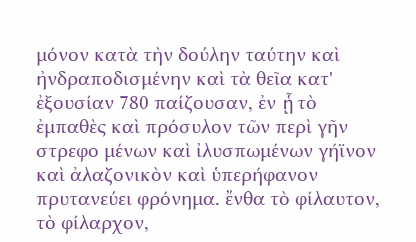μόνον κατὰ τὴν δούλην ταύτην καὶ ἠνδραποδισμένην καὶ τὰ θεῖα κατ' ἐξουσίαν 780 παίζουσαν, ἐν ᾗ τὸ ἐμπαθὲς καὶ πρόσυλον τῶν περὶ γῆν στρεφο μένων καὶ ἰλυσπωμένων γήϊνον καὶ ἀλαζονικὸν καὶ ὑπερήφανον πρυτανεύει φρόνημα. ἔνθα τὸ φίλαυτον, τὸ φίλαρχον,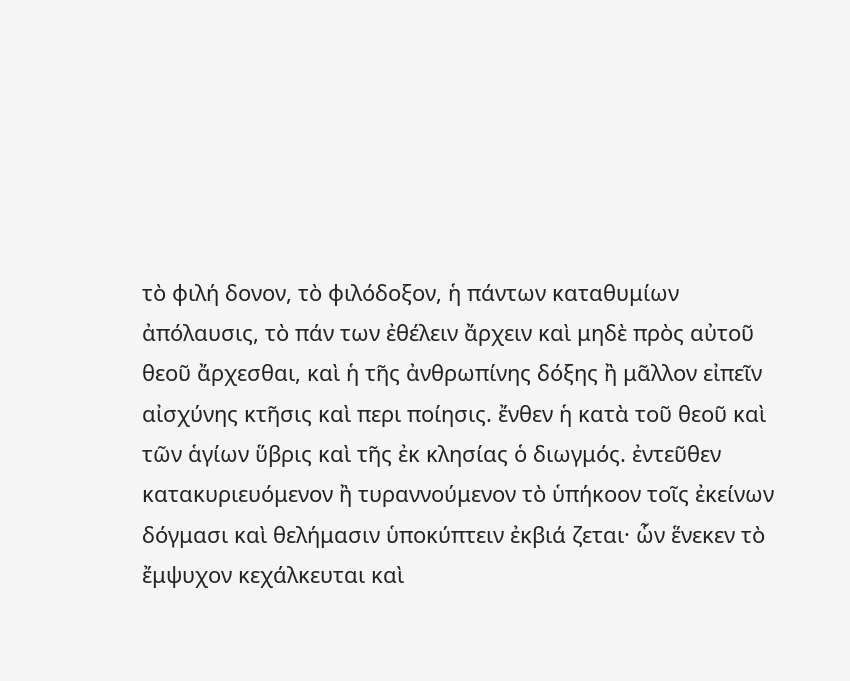τὸ φιλή δονον, τὸ φιλόδοξον, ἡ πάντων καταθυμίων ἀπόλαυσις, τὸ πάν των ἐθέλειν ἄρχειν καὶ μηδὲ πρὸς αὐτοῦ θεοῦ ἄρχεσθαι, καὶ ἡ τῆς ἀνθρωπίνης δόξης ἢ μᾶλλον εἰπεῖν αἰσχύνης κτῆσις καὶ περι ποίησις. ἔνθεν ἡ κατὰ τοῦ θεοῦ καὶ τῶν ἁγίων ὕβρις καὶ τῆς ἐκ κλησίας ὁ διωγμός. ἐντεῦθεν κατακυριευόμενον ἢ τυραννούμενον τὸ ὑπήκοον τοῖς ἐκείνων δόγμασι καὶ θελήμασιν ὑποκύπτειν ἐκβιά ζεται· ὧν ἕνεκεν τὸ ἔμψυχον κεχάλκευται καὶ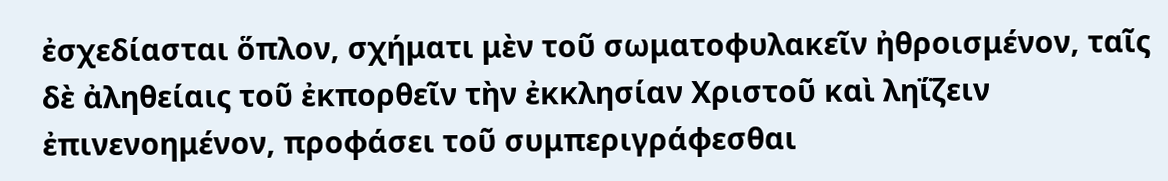ἐσχεδίασται ὅπλον, σχήματι μὲν τοῦ σωματοφυλακεῖν ἠθροισμένον, ταῖς δὲ ἀληθείαις τοῦ ἐκπορθεῖν τὴν ἐκκλησίαν Χριστοῦ καὶ ληΐζειν ἐπινενοημένον, προφάσει τοῦ συμπεριγράφεσθαι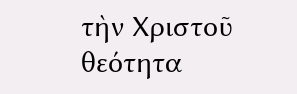τὴν Χριστοῦ θεότητα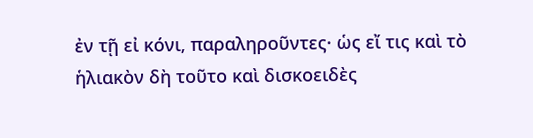ἐν τῇ εἰ κόνι, παραληροῦντες· ὡς εἴ τις καὶ τὸ ἡλιακὸν δὴ τοῦτο καὶ δισκοειδὲς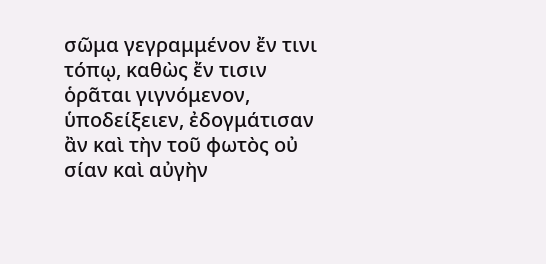σῶμα γεγραμμένον ἔν τινι τόπῳ, καθὼς ἔν τισιν ὁρᾶται γιγνόμενον, ὑποδείξειεν, ἐδογμάτισαν ἂν καὶ τὴν τοῦ φωτὸς οὐ σίαν καὶ αὐγὴν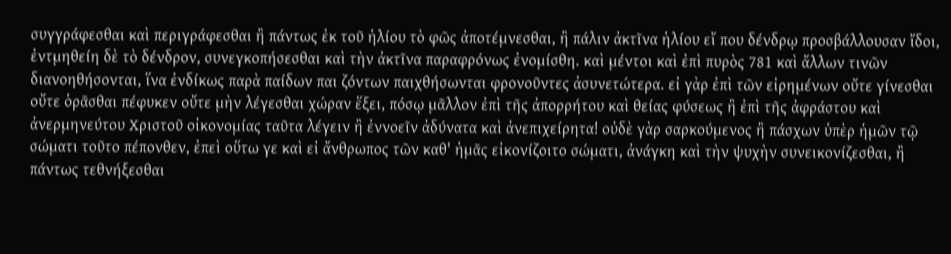συγγράφεσθαι καὶ περιγράφεσθαι ἢ πάντως ἐκ τοῦ ἡλίου τὸ φῶς ἀποτέμνεσθαι, ἢ πάλιν ἀκτῖνα ἡλίου εἴ που δένδρῳ προσβάλλουσαν ἴδοι, ἐντμηθείη δὲ τὸ δένδρον, συνεγκοπήσεσθαι καὶ τὴν ἀκτῖνα παραφρόνως ἐνομίσθη. καὶ μέντοι καὶ ἐπὶ πυρὸς 781 καὶ ἄλλων τινῶν διανοηθήσονται, ἵνα ἐνδίκως παρὰ παίδων παι ζόντων παιχθήσωνται φρονοῦντες ἀσυνετώτερα. εἰ γὰρ ἐπὶ τῶν εἰρημένων οὔτε γίνεσθαι οὔτε ὁρᾶσθαι πέφυκεν οὔτε μὴν λέγεσθαι χώραν ἕξει, πόσῳ μᾶλλον ἐπὶ τῆς ἀπορρήτου καὶ θείας φύσεως ἢ ἐπὶ τῆς ἀφράστου καὶ ἀνερμηνεύτου Χριστοῦ οἰκονομίας ταῦτα λέγειν ἢ ἐννοεῖν ἀδύνατα καὶ ἀνεπιχείρητα! οὐδὲ γὰρ σαρκούμενος ἢ πάσχων ὑπὲρ ἡμῶν τῷ σώματι τοῦτο πέπονθεν, ἐπεὶ οὕτω γε καὶ εἰ ἄνθρωπος τῶν καθ' ἡμᾶς εἰκονίζοιτο σώματι, ἀνάγκη καὶ τὴν ψυχὴν συνεικονίζεσθαι, ἢ πάντως τεθνήξεσθαι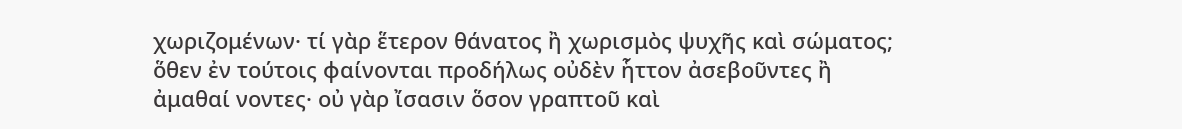χωριζομένων· τί γὰρ ἕτερον θάνατος ἢ χωρισμὸς ψυχῆς καὶ σώματος; ὅθεν ἐν τούτοις φαίνονται προδήλως οὐδὲν ἧττον ἀσεβοῦντες ἢ ἀμαθαί νοντες· οὐ γὰρ ἴσασιν ὅσον γραπτοῦ καὶ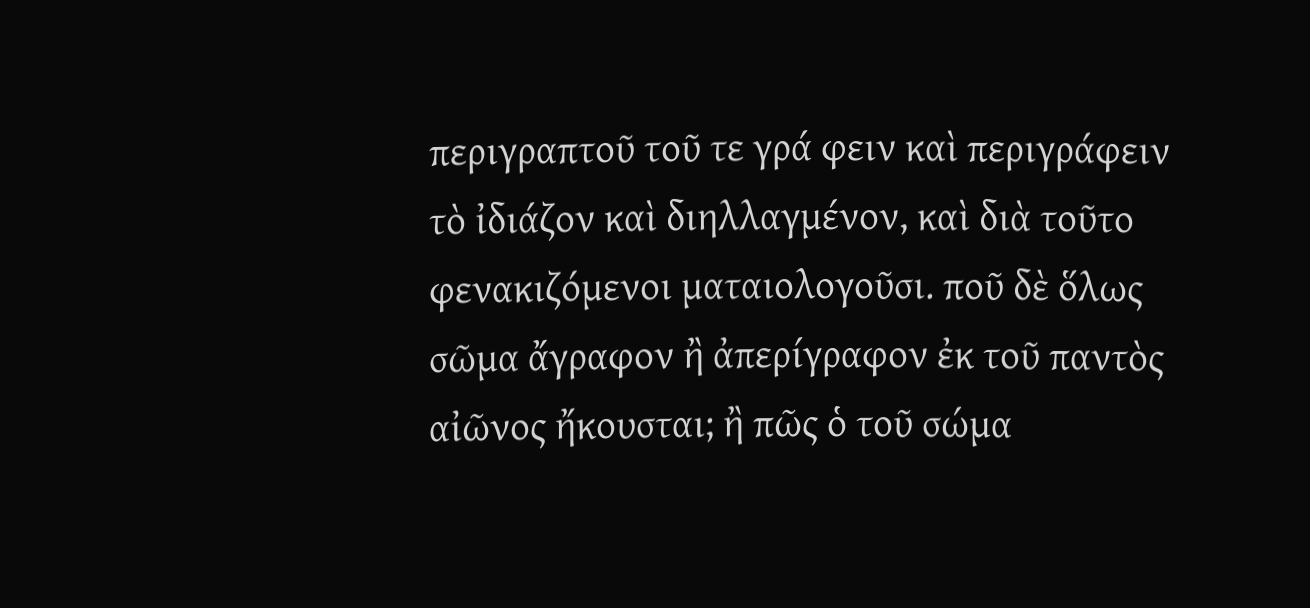περιγραπτοῦ τοῦ τε γρά φειν καὶ περιγράφειν τὸ ἰδιάζον καὶ διηλλαγμένον, καὶ διὰ τοῦτο φενακιζόμενοι ματαιολογοῦσι. ποῦ δὲ ὅλως σῶμα ἄγραφον ἢ ἀπερίγραφον ἐκ τοῦ παντὸς αἰῶνος ἤκουσται; ἢ πῶς ὁ τοῦ σώμα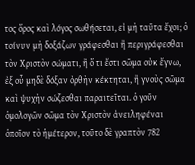τος ὅρος καὶ λόγος σωθήσεται, εἰ μὴ ταῦτα ἔχοι; ὁ τοίνυν μὴ δοξάζων γράφεσθαι ἢ περιγράφεσθαι τὸν Χριστὸν σώματι, ἢ ὅ τι ἔστι σῶμα οὐκ ἔγνω, ἐξ οὗ μηδὲ δόξαν ὀρθὴν κέκτηται, ἢ γνοὺς σῶμα καὶ ψυχὴν σώζεσθαι παραιτεῖται. ὁ γοῦν ὁμολογῶν σῶμα τὸν Χριστὸν ἀνειληφέναι ὁποῖον τὸ ἡμέτερον, τοῦτο δὲ γραπτὸν 782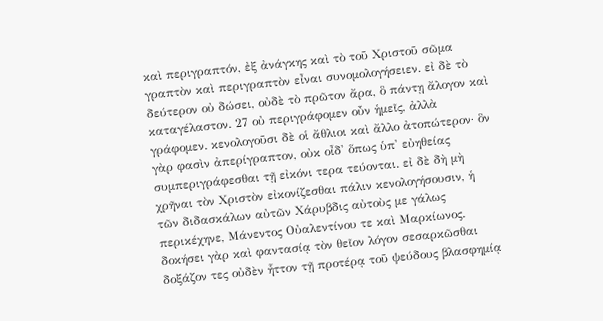καὶ περιγραπτόν, ἐξ ἀνάγκης καὶ τὸ τοῦ Χριστοῦ σῶμα γραπτὸν καὶ περιγραπτὸν εἶναι συνομολογήσειεν. εἰ δὲ τὸ δεύτερον οὐ δώσει, οὐδὲ τὸ πρῶτον ἄρα, ὃ πάντῃ ἄλογον καὶ καταγέλαστον. 27 οὐ περιγράφομεν οὖν ἡμεῖς, ἀλλὰ γράφομεν. κενολογοῦσι δὲ οἱ ἄθλιοι καὶ ἄλλο ἀτοπώτερον· ὃν γὰρ φασὶν ἀπερίγραπτον, οὐκ οἶδ' ὅπως ὑπ' εὐηθείας συμπεριγράφεσθαι τῇ εἰκόνι τερα τεύονται. εἰ δὲ δὴ μὴ χρῆναι τὸν Χριστὸν εἰκονίζεσθαι πάλιν κενολογήσουσιν, ἡ τῶν διδασκάλων αὐτῶν Χάρυβδις αὐτοὺς με γάλως περικέχηνε, Μάνεντος Οὐαλεντίνου τε καὶ Μαρκίωνος. δοκήσει γὰρ καὶ φαντασίᾳ τὸν θεῖον λόγον σεσαρκῶσθαι δοξάζον τες οὐδὲν ἧττον τῇ προτέρᾳ τοῦ ψεύδους βλασφημίᾳ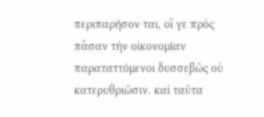περιπαρήσον ται, οἵ γε πρὸς πᾶσαν τὴν οἰκονομίαν παραταττόμενοι δυσσεβῶς οὐ κατερυθριῶσιν. καὶ ταῦτα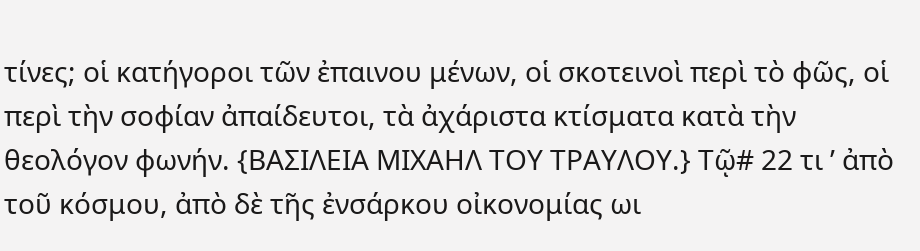τίνες; οἱ κατήγοροι τῶν ἐπαινου μένων, οἱ σκοτεινοὶ περὶ τὸ φῶς, οἱ περὶ τὴν σοφίαν ἀπαίδευτοι, τὰ ἀχάριστα κτίσματα κατὰ τὴν θεολόγον φωνήν. {ΒΑΣΙΛΕΙΑ ΜΙΧΑΗΛ ΤΟΥ ΤΡΑΥΛΟΥ.} Τῷ# 22 τι ʹ ἀπὸ τοῦ κόσμου, ἀπὸ δὲ τῆς ἐνσάρκου οἰκονομίας ωι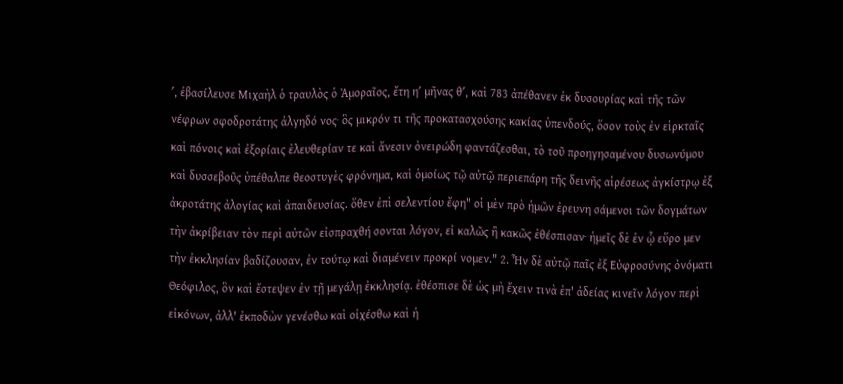ʹ, ἐβασίλευσε Μιχαὴλ ὁ τραυλὸς ὁ Ἀμοραῖος, ἔτη ηʹ μῆνας θʹ, καὶ 783 ἀπέθανεν ἐκ δυσουρίας καὶ τῆς τῶν νέφρων σφοδροτάτης ἀλγηδό νος· ὃς μικρόν τι τῆς προκατασχούσης κακίας ὑπενδούς, ὅσον τοὺς ἐν εἱρκταῖς καὶ πόνοις καὶ ἐξορίαις ἐλευθερίαν τε καὶ ἄνεσιν ὀνειρώδη φαντάζεσθαι, τὸ τοῦ προηγησαμένου δυσωνύμου καὶ δυσσεβοῦς ὑπέθαλπε θεοστυγὲς φρόνημα, καὶ ὁμοίως τῷ αὐτῷ περιεπάρη τῆς δεινῆς αἱρέσεως ἀγκίστρῳ ἐξ ἀκροτάτης ἀλογίας καὶ ἀπαιδευσίας. ὅθεν ἐπὶ σελεντίου ἔφη" οἱ μὲν πρὸ ἡμῶν ἐρευνη σάμενοι τῶν δογμάτων τὴν ἀκρίβειαν τὸν περὶ αὐτῶν εἰσπραχθή σονται λόγον, εἰ καλῶς ἢ κακῶς ἐθέσπισαν· ἡμεῖς δὲ ἐν ᾧ εὕρο μεν τὴν ἐκκλησίαν βαδίζουσαν, ἐν τούτῳ καὶ διαμένειν προκρί νομεν." 2. Ἦν δὲ αὐτῷ παῖς ἐξ Εὐφροσύνης ὀνόματι Θεόφιλος, ὃν καὶ ἔστεψεν ἐν τῇ μεγάλῃ ἐκκλησίᾳ. ἐθέσπισε δὲ ὡς μὴ ἔχειν τινὰ ἐπ' ἀδείας κινεῖν λόγον περὶ εἰκόνων, ἀλλ' ἐκποδὼν γενέσθω καὶ οἰχέσθω καὶ ἡ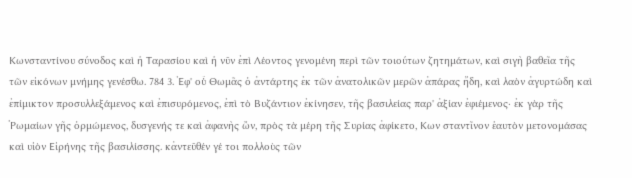Κωνσταντίνου σύνοδος καὶ ἡ Ταρασίου καὶ ἡ νῦν ἐπὶ Λέοντος γενομένη περὶ τῶν τοιούτων ζητημάτων, καὶ σιγὴ βαθεῖα τῆς τῶν εἰκόνων μνήμης γενέσθω. 784 3. Ἐφ' οὗ Θωμᾶς ὁ ἀντάρτης ἐκ τῶν ἀνατολικῶν μερῶν ἀπάρας ἤδη, καὶ λαὸν ἀγυρτώδη καὶ ἐπίμικτον προσυλλεξάμενος καὶ ἐπισυρόμενος, ἐπὶ τὸ Βυζάντιον ἐκίνησεν, τῆς βασιλείας παρ' ἀξίαν ἐφιέμενος· ἐκ γὰρ τῆς Ῥωμαίων γῆς ὁρμώμενος, δυσγενής τε καὶ ἀφανὴς ὤν, πρὸς τὰ μέρη τῆς Συρίας ἀφίκετο, Κων σταντῖνον ἑαυτὸν μετονομάσας καὶ υἱὸν Εἰρήνης τῆς βασιλίσσης. κἀντεῦθέν γέ τοι πολλοὺς τῶν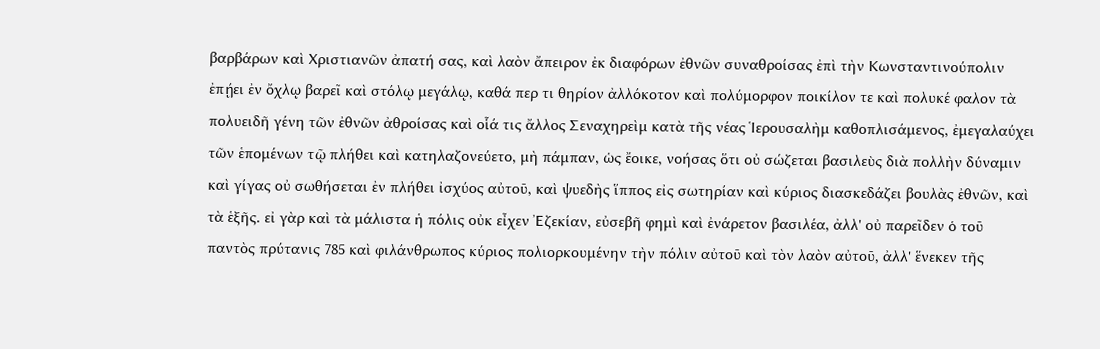βαρβάρων καὶ Χριστιανῶν ἀπατή σας, καὶ λαὸν ἄπειρον ἐκ διαφόρων ἐθνῶν συναθροίσας ἐπὶ τὴν Κωνσταντινούπολιν ἐπῄει ἐν ὄχλῳ βαρεῖ καὶ στόλῳ μεγάλῳ, καθά περ τι θηρίον ἀλλόκοτον καὶ πολύμορφον ποικίλον τε καὶ πολυκέ φαλον τὰ πολυειδῆ γένη τῶν ἐθνῶν ἀθροίσας καὶ οἷά τις ἄλλος Σεναχηρεὶμ κατὰ τῆς νέας Ἱερουσαλὴμ καθοπλισάμενος, ἐμεγαλαύχει τῶν ἑπομένων τῷ πλήθει καὶ κατηλαζονεύετο, μὴ πάμπαν, ὡς ἔοικε, νοήσας ὅτι οὐ σώζεται βασιλεὺς διὰ πολλὴν δύναμιν καὶ γίγας οὐ σωθήσεται ἐν πλήθει ἰσχύος αὐτοῦ, καὶ ψυεδὴς ἵππος εἰς σωτηρίαν καὶ κύριος διασκεδάζει βουλὰς ἐθνῶν, καὶ τὰ ἑξῆς. εἰ γὰρ καὶ τὰ μάλιστα ἡ πόλις οὐκ εἶχεν Ἐζεκίαν, εὐσεβῆ φημὶ καὶ ἐνάρετον βασιλέα, ἀλλ' οὐ παρεῖδεν ὁ τοῦ παντὸς πρύτανις 785 καὶ φιλάνθρωπος κύριος πολιορκουμένην τὴν πόλιν αὐτοῦ καὶ τὸν λαὸν αὐτοῦ, ἀλλ' ἕνεκεν τῆς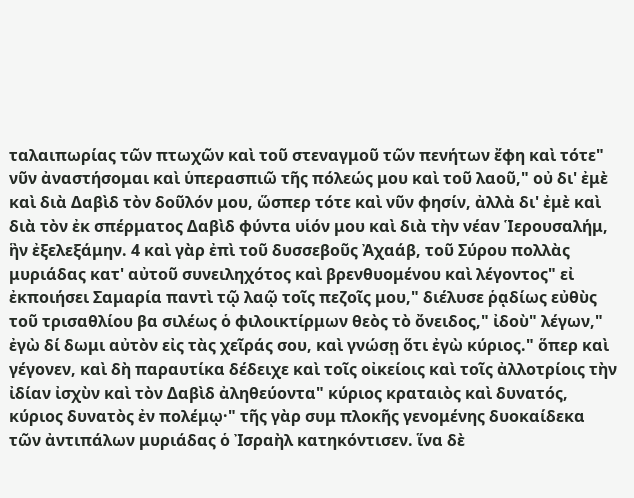ταλαιπωρίας τῶν πτωχῶν καὶ τοῦ στεναγμοῦ τῶν πενήτων ἔφη καὶ τότε" νῦν ἀναστήσομαι καὶ ὑπερασπιῶ τῆς πόλεώς μου καὶ τοῦ λαοῦ," οὐ δι' ἐμὲ καὶ διὰ Δαβὶδ τὸν δοῦλόν μου, ὥσπερ τότε καὶ νῦν φησίν, ἀλλὰ δι' ἐμὲ καὶ διὰ τὸν ἐκ σπέρματος Δαβὶδ φύντα υἱόν μου καὶ διὰ τὴν νέαν Ἱερουσαλήμ, ἣν ἐξελεξάμην. 4 καὶ γὰρ ἐπὶ τοῦ δυσσεβοῦς Ἀχαάβ, τοῦ Σύρου πολλὰς μυριάδας κατ' αὐτοῦ συνειληχότος καὶ βρενθυομένου καὶ λέγοντος" εἰ ἐκποιήσει Σαμαρία παντὶ τῷ λαῷ τοῖς πεζοῖς μου," διέλυσε ῥᾳδίως εὐθὺς τοῦ τρισαθλίου βα σιλέως ὁ φιλοικτίρμων θεὸς τὸ ὄνειδος," ἰδοὺ" λέγων," ἐγὼ δί δωμι αὐτὸν εἰς τὰς χεῖράς σου, καὶ γνώσῃ ὅτι ἐγὼ κύριος." ὅπερ καὶ γέγονεν, καὶ δὴ παραυτίκα δέδειχε καὶ τοῖς οἰκείοις καὶ τοῖς ἀλλοτρίοις τὴν ἰδίαν ἰσχὺν καὶ τὸν Δαβὶδ ἀληθεύοντα" κύριος κραταιὸς καὶ δυνατός, κύριος δυνατὸς ἐν πολέμῳ·" τῆς γὰρ συμ πλοκῆς γενομένης δυοκαίδεκα τῶν ἀντιπάλων μυριάδας ὁ Ἰσραὴλ κατηκόντισεν. ἵνα δὲ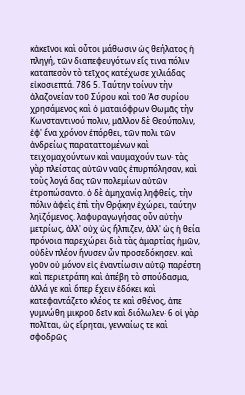κἀκεῖνοι καὶ οὗτοι μάθωσιν ὡς θεήλατος ἡ πληγή, τῶν διαπεφευγότων εἴς τινα πόλιν καταπεσὸν τὸ τεῖχος κατέχωσε χιλιάδας εἰκοσιεπτά. 786 5. Ταύτην τοίνυν τὴν ἀλαζονείαν τοῦ Σύρου καὶ τοῦ Ἀσ συρίου χρησάμενος καὶ ὁ ματαιόφρων Θωμᾶς τὴν Κωνσταντινού πολιν, μᾶλλον δὲ Θεούπολιν, ἐφ' ἕνα χρόνον ἐπόρθει, τῶν πολι τῶν ἀνδρείως παραταττομένων καὶ τειχομαχούντων καὶ ναυμαχούν των· τὰς γὰρ πλείστας αὐτῶν ναῦς ἐπυρπόλησαν, καὶ τοὺς λογά δας τῶν πολεμίων αὐτῶν ἐτροπώσαντο. ὁ δὲ ἀμηχανίᾳ ληφθείς, τὴν πόλιν ἀφεὶς ἐπὶ τὴν Θρᾴκην ἐχώρει, ταύτην ληϊζόμενος. λαφυραγωγήσας οὖν αὐτὴν μετρίως, ἀλλ' οὐχ ὡς ἤλπιζεν, ἀλλ' ὡς ἡ θεία πρόνοια παρεχώρει διὰ τὰς ἁμαρτίας ἡμῶν, οὐδὲν πλέον ἤνυσεν ὧν προσεδόκησεν. καὶ γοῦν οὐ μόνον εἰς ἐναντίωσιν αὐτῷ παρέστη καὶ περιετράπη καὶ ἀπέβη τὸ σπούδασμα, ἀλλά γε καὶ ὅπερ ἔχειν ἐδόκει καὶ κατεφαντάζετο κλέος τε καὶ σθένος, ἀπε γυμνώθη μικροῦ δεῖν καὶ διόλωλεν· 6 οἱ γὰρ πολῖται, ὡς εἴρηται, γενναίως τε καὶ σφοδρῶς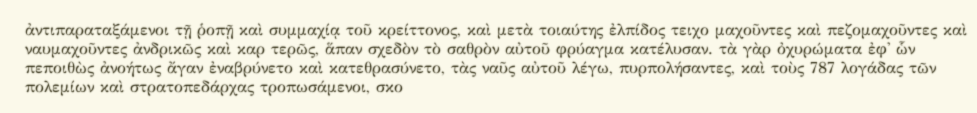ἀντιπαραταξάμενοι τῇ ῥοπῇ καὶ συμμαχίᾳ τοῦ κρείττονος, καὶ μετὰ τοιαύτης ἐλπίδος τειχο μαχοῦντες καὶ πεζομαχοῦντες καὶ ναυμαχοῦντες ἀνδρικῶς καὶ καρ τερῶς, ἅπαν σχεδὸν τὸ σαθρὸν αὐτοῦ φρύαγμα κατέλυσαν. τὰ γὰρ ὀχυρώματα ἐφ' ὧν πεποιθὼς ἀνοήτως ἄγαν ἐναβρύνετο καὶ κατεθρασύνετο, τὰς ναῦς αὐτοῦ λέγω, πυρπολήσαντες, καὶ τοὺς 787 λογάδας τῶν πολεμίων καὶ στρατοπεδάρχας τροπωσάμενοι, σκο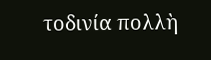τοδινία πολλὴ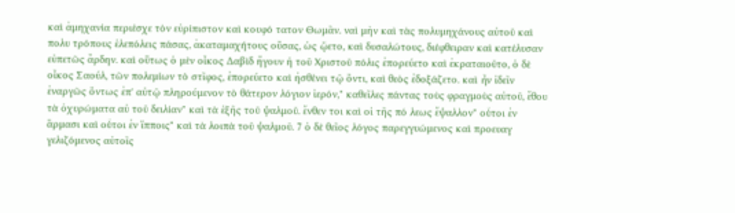καὶ ἀμηχανία περιέσχε τὸν εὐρίπιστον καὶ κουφό τατον Θωμᾶν. ναὶ μὴν καὶ τὰς πολυμηχάνους αὐτοῦ καὶ πολυ τρόπους ἑλεπόλεις πάσας, ἀκαταμαχήτους οὔσας, ὡς ᾤετο, καὶ δυσαλώτους, διέφθειραν καὶ κατέλυσαν εὐπετῶς ἄρδην. καὶ οὕτως ὁ μὲν οἶκος Δαβὶδ ἤγουν ἡ τοῦ Χριστοῦ πόλις ἐπορεύετο καὶ ἐκραταιοῦτο, ὁ δὲ οἶκος Σαούλ, τῶν πολεμίων τὸ στῖφος, ἐπορεύετο καὶ ἠσθένει τῷ ὄντι, καὶ θεὸς ἐδοξάζετο. καὶ ἦν ἰδεῖν ἐναργῶς ὄντως ἐπ' αὐτῷ πληρούμενον τὸ θάτερον λόγιον ἱερόν," καθεῖλες πάντας τοὺς φραγμοὺς αὐτοῦ, ἔθου τὰ ὀχυρώματα αὐ τοῦ δειλίαν" καὶ τὰ ἑξῆς τοῦ ψαλμοῦ. ἔνθεν τοι καὶ οἱ τῆς πό λεως ἔψαλλον" οὗτοι ἐν ἅρμασι καὶ οὗτοι ἐν ἵπποις" καὶ τὰ λοιπὰ τοῦ ψαλμοῦ. 7 ὁ δὲ θεῖος λόγος παρεγγυώμενος καὶ προευαγ γελιζόμενος αὐτοῖς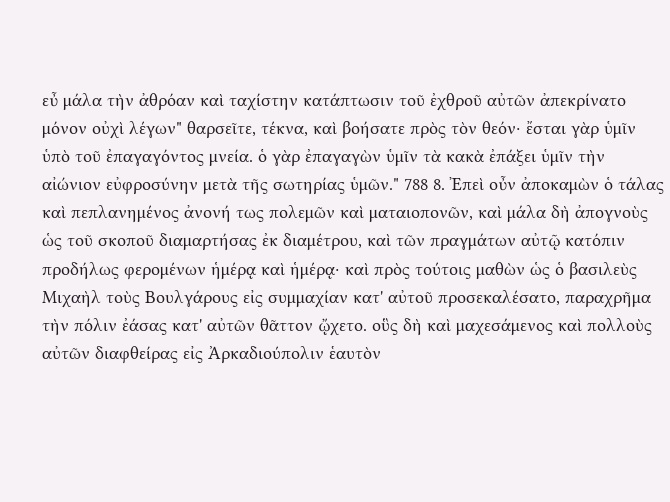εὖ μάλα τὴν ἀθρόαν καὶ ταχίστην κατάπτωσιν τοῦ ἐχθροῦ αὐτῶν ἀπεκρίνατο μόνον οὐχὶ λέγων" θαρσεῖτε, τέκνα, καὶ βοήσατε πρὸς τὸν θεόν· ἔσται γὰρ ὑμῖν ὑπὸ τοῦ ἐπαγαγόντος μνεία. ὁ γὰρ ἐπαγαγὼν ὑμῖν τὰ κακὰ ἐπάξει ὑμῖν τὴν αἰώνιον εὐφροσύνην μετὰ τῆς σωτηρίας ὑμῶν." 788 8. Ἐπεὶ οὖν ἀποκαμὼν ὁ τάλας καὶ πεπλανημένος ἀνονή τως πολεμῶν καὶ ματαιοπονῶν, καὶ μάλα δὴ ἀπογνοὺς ὡς τοῦ σκοποῦ διαμαρτήσας ἐκ διαμέτρου, καὶ τῶν πραγμάτων αὐτῷ κατόπιν προδήλως φερομένων ἡμέρᾳ καὶ ἡμέρᾳ· καὶ πρὸς τούτοις μαθὼν ὡς ὁ βασιλεὺς Μιχαὴλ τοὺς Βουλγάρους εἰς συμμαχίαν κατ' αὐτοῦ προσεκαλέσατο, παραχρῆμα τὴν πόλιν ἐάσας κατ' αὐτῶν θᾶττον ᾤχετο. οὓς δὴ καὶ μαχεσάμενος καὶ πολλοὺς αὐτῶν διαφθείρας εἰς Ἀρκαδιούπολιν ἑαυτὸν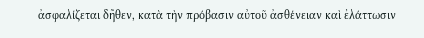ἀσφαλίζεται δῆθεν, κατὰ τὴν πρόβασιν αὐτοῦ ἀσθένειαν καὶ ἐλάττωσιν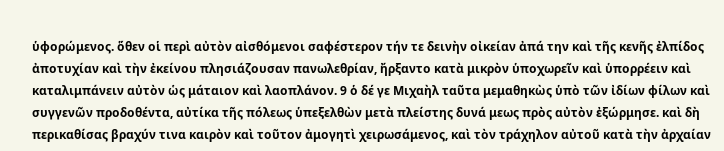ὑφορώμενος. ὅθεν οἱ περὶ αὐτὸν αἰσθόμενοι σαφέστερον τήν τε δεινὴν οἰκείαν ἀπά την καὶ τῆς κενῆς ἐλπίδος ἀποτυχίαν καὶ τὴν ἐκείνου πλησιάζουσαν πανωλεθρίαν, ἤρξαντο κατὰ μικρὸν ὑποχωρεῖν καὶ ὑπορρέειν καὶ καταλιμπάνειν αὐτὸν ὡς μάταιον καὶ λαοπλάνον. 9 ὁ δέ γε Μιχαὴλ ταῦτα μεμαθηκὼς ὑπὸ τῶν ἰδίων φίλων καὶ συγγενῶν προδοθέντα, αὐτίκα τῆς πόλεως ὑπεξελθὼν μετὰ πλείστης δυνά μεως πρὸς αὐτὸν ἐξώρμησε. καὶ δὴ περικαθίσας βραχύν τινα καιρὸν καὶ τοῦτον ἀμογητὶ χειρωσάμενος, καὶ τὸν τράχηλον αὐτοῦ κατὰ τὴν ἀρχαίαν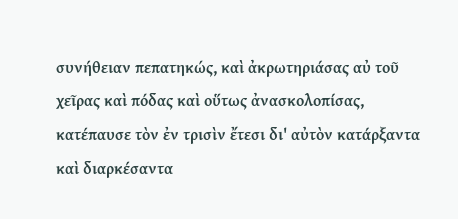συνήθειαν πεπατηκώς, καὶ ἀκρωτηριάσας αὐ τοῦ χεῖρας καὶ πόδας καὶ οὕτως ἀνασκολοπίσας, κατέπαυσε τὸν ἐν τρισὶν ἔτεσι δι' αὐτὸν κατάρξαντα καὶ διαρκέσαντα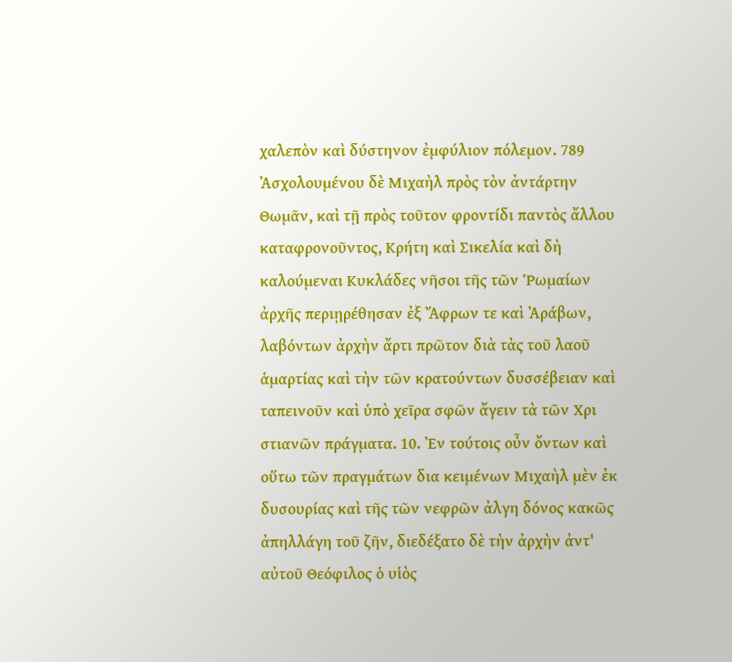χαλεπὸν καὶ δύστηνον ἐμφύλιον πόλεμον. 789 Ἀσχολουμένου δὲ Μιχαὴλ πρὸς τὸν ἀντάρτην Θωμᾶν, καὶ τῇ πρὸς τοῦτον φροντίδι παντὸς ἄλλου καταφρονοῦντος, Κρήτη καὶ Σικελία καὶ δὴ καλούμεναι Κυκλάδες νῆσοι τῆς τῶν Ῥωμαίων ἀρχῆς περιῃρέθησαν ἐξ Ἄφρων τε καὶ Ἀράβων, λαβόντων ἀρχὴν ἄρτι πρῶτον διὰ τὰς τοῦ λαοῦ ἁμαρτίας καὶ τὴν τῶν κρατούντων δυσσέβειαν καὶ ταπεινοῦν καὶ ὑπὸ χεῖρα σφῶν ἄγειν τὰ τῶν Χρι στιανῶν πράγματα. 10. Ἐν τούτοις οὖν ὄντων καὶ οὕτω τῶν πραγμάτων δια κειμένων Μιχαὴλ μὲν ἐκ δυσουρίας καὶ τῆς τῶν νεφρῶν ἀλγη δόνος κακῶς ἀπηλλάγη τοῦ ζῆν, διεδέξατο δὲ τὴν ἀρχὴν ἀντ' αὐτοῦ Θεόφιλος ὁ υἱὸς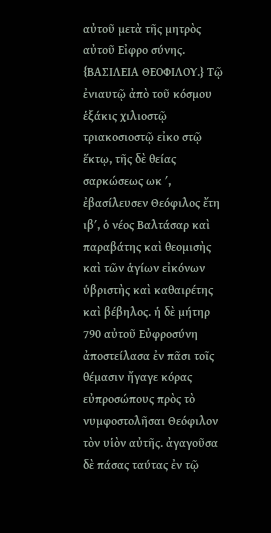αὐτοῦ μετὰ τῆς μητρὸς αὐτοῦ Εἰφρο σύνης. {ΒΑΣΙΛΕΙΑ ΘΕΟΦΙΛΟΥ.} Τῷ ἐνιαυτῷ ἀπὸ τοῦ κόσμου ἑξάκις χιλιοστῷ τριακοσιοστῷ εἰκο στῷ ἕκτῳ, τῆς δὲ θείας σαρκώσεως ωκ ʹ, ἐβασίλευσεν Θεόφιλος ἔτη ιβʹ, ὁ νέος Βαλτάσαρ καὶ παραβάτης καὶ θεομισὴς καὶ τῶν ἁγίων εἰκόνων ὑβριστὴς καὶ καθαιρέτης καὶ βέβηλος. ἡ δὲ μήτηρ 790 αὐτοῦ Εὐφροσύνη ἀποστείλασα ἐν πᾶσι τοῖς θέμασιν ἤγαγε κόρας εὐπροσώπους πρὸς τὸ νυμφοστολῆσαι Θεόφιλον τὸν υἱὸν αὐτῆς. ἀγαγοῦσα δὲ πάσας ταύτας ἐν τῷ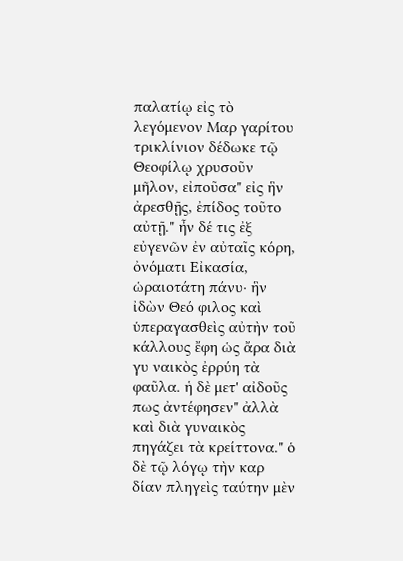παλατίῳ εἰς τὸ λεγόμενον Μαρ γαρίτου τρικλίνιον δέδωκε τῷ Θεοφίλῳ χρυσοῦν μῆλον, εἰποῦσα" εἰς ἣν ἀρεσθῇς, ἐπίδος τοῦτο αὐτῇ." ἦν δέ τις ἐξ εὐγενῶν ἐν αὐταῖς κόρη, ὀνόματι Εἰκασία, ὡραιοτάτη πάνυ· ἣν ἰδὼν Θεό φιλος καὶ ὑπεραγασθεὶς αὐτὴν τοῦ κάλλους ἔφη ὡς ἄρα διὰ γυ ναικὸς ἐρρύη τὰ φαῦλα. ἡ δὲ μετ' αἰδοῦς πως ἀντέφησεν" ἀλλὰ καὶ διὰ γυναικὸς πηγάζει τὰ κρείττονα." ὁ δὲ τῷ λόγῳ τὴν καρ δίαν πληγεὶς ταύτην μὲν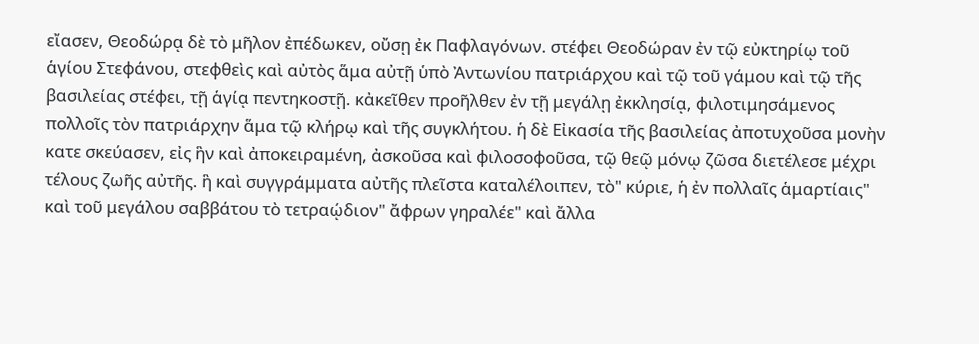εἴασεν, Θεοδώρᾳ δὲ τὸ μῆλον ἐπέδωκεν, οὔσῃ ἐκ Παφλαγόνων. στέφει Θεοδώραν ἐν τῷ εὐκτηρίῳ τοῦ ἁγίου Στεφάνου, στεφθεὶς καὶ αὐτὸς ἅμα αὐτῇ ὑπὸ Ἀντωνίου πατριάρχου καὶ τῷ τοῦ γάμου καὶ τῷ τῆς βασιλείας στέφει, τῇ ἁγίᾳ πεντηκοστῇ. κἀκεῖθεν προῆλθεν ἐν τῇ μεγάλῃ ἐκκλησίᾳ, φιλοτιμησάμενος πολλοῖς τὸν πατριάρχην ἅμα τῷ κλήρῳ καὶ τῆς συγκλήτου. ἡ δὲ Εἰκασία τῆς βασιλείας ἀποτυχοῦσα μονὴν κατε σκεύασεν, εἰς ἣν καὶ ἀποκειραμένη, ἀσκοῦσα καὶ φιλοσοφοῦσα, τῷ θεῷ μόνῳ ζῶσα διετέλεσε μέχρι τέλους ζωῆς αὐτῆς. ἣ καὶ συγγράμματα αὐτῆς πλεῖστα καταλέλοιπεν, τὸ" κύριε, ἡ ἐν πολλαῖς ἁμαρτίαις" καὶ τοῦ μεγάλου σαββάτου τὸ τετραῴδιον" ἄφρων γηραλέε" καὶ ἄλλα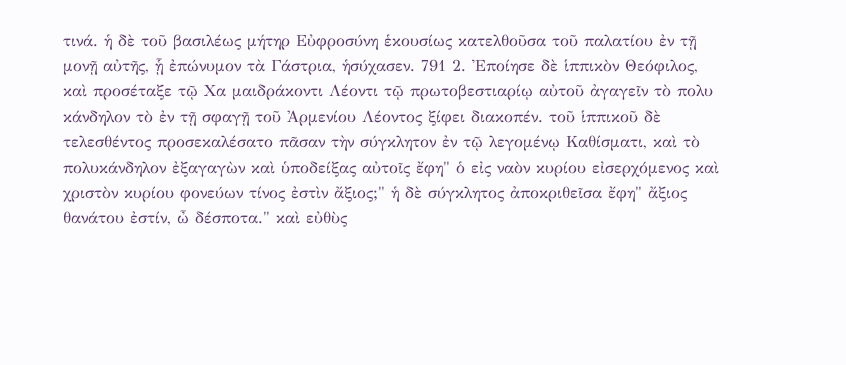τινά. ἡ δὲ τοῦ βασιλέως μήτηρ Εὐφροσύνη ἑκουσίως κατελθοῦσα τοῦ παλατίου ἐν τῇ μονῇ αὐτῆς, ᾗ ἐπώνυμον τὰ Γάστρια, ἡσύχασεν. 791 2. Ἐποίησε δὲ ἱππικὸν Θεόφιλος, καὶ προσέταξε τῷ Χα μαιδράκοντι Λέοντι τῷ πρωτοβεστιαρίῳ αὐτοῦ ἀγαγεῖν τὸ πολυ κάνδηλον τὸ ἐν τῇ σφαγῇ τοῦ Ἀρμενίου Λέοντος ξίφει διακοπέν. τοῦ ἱππικοῦ δὲ τελεσθέντος προσεκαλέσατο πᾶσαν τὴν σύγκλητον ἐν τῷ λεγομένῳ Καθίσματι, καὶ τὸ πολυκάνδηλον ἐξαγαγὼν καὶ ὑποδείξας αὐτοῖς ἔφη" ὁ εἰς ναὸν κυρίου εἰσερχόμενος καὶ χριστὸν κυρίου φονεύων τίνος ἐστὶν ἄξιος;" ἡ δὲ σύγκλητος ἀποκριθεῖσα ἔφη" ἄξιος θανάτου ἐστίν, ὦ δέσποτα." καὶ εὐθὺς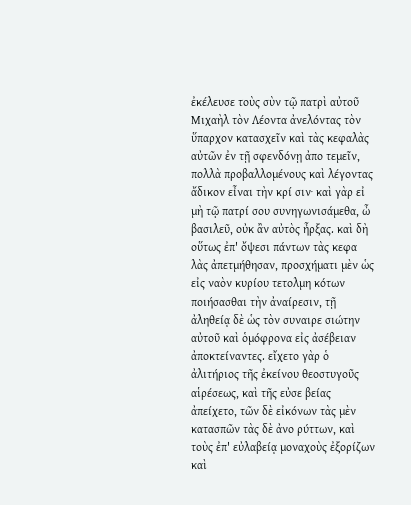ἐκέλευσε τοὺς σὺν τῷ πατρὶ αὐτοῦ Μιχαὴλ τὸν Λέοντα ἀνελόντας τὸν ὕπαρχον κατασχεῖν καὶ τὰς κεφαλὰς αὐτῶν ἐν τῇ σφενδόνῃ ἀπο τεμεῖν, πολλὰ προβαλλομένους καὶ λέγοντας ἄδικον εἶναι τὴν κρί σιν· καὶ γὰρ εἰ μὴ τῷ πατρί σου συνηγωνισάμεθα, ὦ βασιλεῦ, οὐκ ἂν αὐτὸς ἦρξας. καὶ δὴ οὕτως ἐπ' ὄψεσι πάντων τὰς κεφα λὰς ἀπετμήθησαν, προσχήματι μὲν ὡς εἰς ναὸν κυρίου τετολμη κότων ποιήσασθαι τὴν ἀναίρεσιν, τῇ ἀληθείᾳ δὲ ὡς τὸν συναιρε σιώτην αὐτοῦ καὶ ὁμόφρονα εἰς ἀσέβειαν ἀποκτείναντες. εἴχετο γὰρ ὁ ἀλιτήριος τῆς ἐκείνου θεοστυγοῦς αἱρέσεως, καὶ τῆς εὐσε βείας ἀπείχετο, τῶν δὲ εἰκόνων τὰς μὲν κατασπῶν τὰς δὲ ἀνο ρύττων, καὶ τοὺς ἐπ' εὐλαβείᾳ μοναχοὺς ἐξορίζων καὶ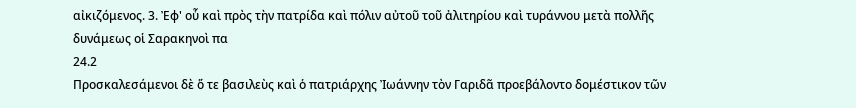αἰκιζόμενος. 3. Ἐφ' οὗ καὶ πρὸς τὴν πατρίδα καὶ πόλιν αὐτοῦ τοῦ ἀλιτηρίου καὶ τυράννου μετὰ πολλῆς δυνάμεως οἱ Σαρακηνοὶ πα
24.2
Προσκαλεσάμενοι δὲ ὅ τε βασιλεὺς καὶ ὁ πατριάρχης Ἰωάννην τὸν Γαριδᾶ προεβάλοντο δομέστικον τῶν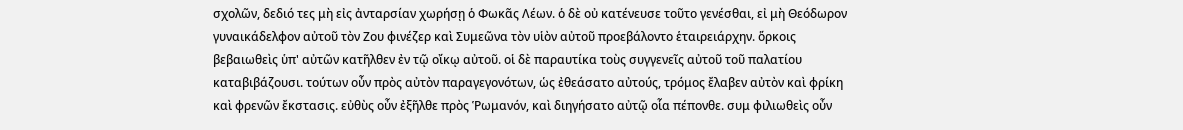σχολῶν, δεδιό τες μὴ εἰς ἀνταρσίαν χωρήσῃ ὁ Φωκᾶς Λέων. ὁ δὲ οὐ κατένευσε τοῦτο γενέσθαι, εἰ μὴ Θεόδωρον γυναικάδελφον αὐτοῦ τὸν Ζου φινέζερ καὶ Συμεῶνα τὸν υἱὸν αὐτοῦ προεβάλοντο ἑταιρειάρχην. ὅρκοις βεβαιωθεὶς ὑπ' αὐτῶν κατῆλθεν ἐν τῷ οἴκῳ αὐτοῦ. οἱ δὲ παραυτίκα τοὺς συγγενεῖς αὐτοῦ τοῦ παλατίου καταβιβάζουσι. τούτων οὖν πρὸς αὐτὸν παραγεγονότων, ὡς ἐθεάσατο αὐτούς, τρόμος ἔλαβεν αὐτὸν καὶ φρίκη καὶ φρενῶν ἔκστασις. εὐθὺς οὖν ἐξῆλθε πρὸς Ῥωμανόν, καὶ διηγήσατο αὐτῷ οἷα πέπονθε. συμ φιλιωθεὶς οὖν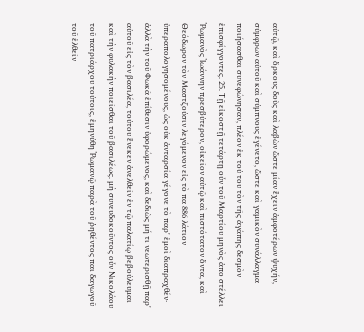αὐτῷ, καὶ ὅρκους δοὺς καὶ λαβὼν ὥστε μίαν ἔχειν ἀμφοτέρων ψυχήν, σύμφρων αὐτοῦ καὶ σύμπνους ἐγένετο, ὥστε καὶ γαμικὸν συνάλλαγμα ποιήσασθαι συνεφώνησαν, πλέον ἐκ τού του τὸν τῆς ἀγάπης δεσμὸν ἐπισφίγγοντες. 25. Τῇ εἰκοστῇ τετάρτῃ οὖν τοῦ Μαρτίου μηνὸς ἀπο στέλλει Ῥωμανὸς Ἰωάννην πρεσβύτερον, οἰκεῖον αὐτῷ καὶ πιστότατον ὄντα, καὶ Θεόδωρον τὸν Μαστζούσιν λεγόμενον εἰς τὸ πα 886 λάτιον ὑπεραπολογησομένους, ὡς οὐκ ἀνταρσία γέγονε τὸ παρ' ἐμοὶ διαπραχθέν· ἀλλὰ τὴν τοῦ Φωκᾶ ἐπίθεσιν ὑφορώμενος, καὶ δεδιὼς μή τι νεωτερισθῇ παρ' αὐτοῦ εἰς τὸν βασιλέα, τούτου ἕνεκεν ἀνελθεῖν ἐν τῷ παλατίῳ βεβούλευμαι καὶ τὴν φυλακὴν ποιεῖσθαι τοῦ βασιλέως. μὴ συνευδοκοῦντος οὖν Νικολάου τοῦ πατριάρχου τούτοις, ἐμηνύθη Ῥωμανῷ παρὰ τοῦ ῥηθέντος παι δαγωγοῦ τοῦ ἐλθεῖν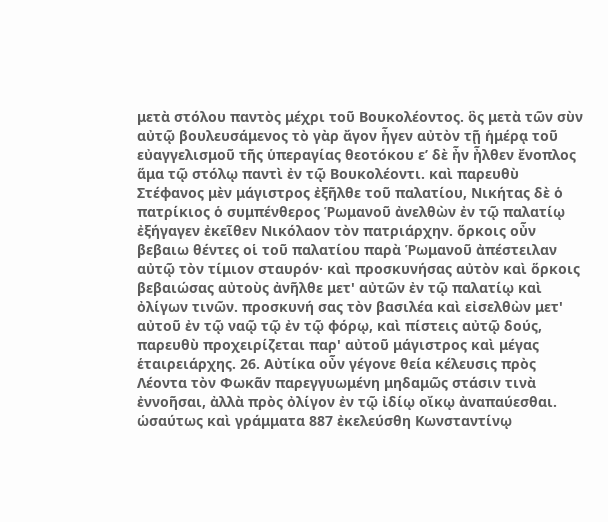μετὰ στόλου παντὸς μέχρι τοῦ Βουκολέοντος. ὃς μετὰ τῶν σὺν αὐτῷ βουλευσάμενος τὸ γὰρ ἄγον ἦγεν αὐτὸν τῇ ἡμέρᾳ τοῦ εὐαγγελισμοῦ τῆς ὑπεραγίας θεοτόκου εʹ δὲ ἦν ἦλθεν ἔνοπλος ἅμα τῷ στόλῳ παντὶ ἐν τῷ Βουκολέοντι. καὶ παρευθὺ Στέφανος μὲν μάγιστρος ἐξῆλθε τοῦ παλατίου, Νικήτας δὲ ὁ πατρίκιος ὁ συμπένθερος Ῥωμανοῦ ἀνελθὼν ἐν τῷ παλατίῳ ἐξήγαγεν ἐκεῖθεν Νικόλαον τὸν πατριάρχην. ὅρκοις οὖν βεβαιω θέντες οἱ τοῦ παλατίου παρὰ Ῥωμανοῦ ἀπέστειλαν αὐτῷ τὸν τίμιον σταυρόν· καὶ προσκυνήσας αὐτὸν καὶ ὅρκοις βεβαιώσας αὐτοὺς ἀνῆλθε μετ' αὐτῶν ἐν τῷ παλατίῳ καὶ ὀλίγων τινῶν. προσκυνή σας τὸν βασιλέα καὶ εἰσελθὼν μετ' αὐτοῦ ἐν τῷ ναῷ τῷ ἐν τῷ φόρῳ, καὶ πίστεις αὐτῷ δούς, παρευθὺ προχειρίζεται παρ' αὐτοῦ μάγιστρος καὶ μέγας ἑταιρειάρχης. 26. Αὐτίκα οὖν γέγονε θεία κέλευσις πρὸς Λέοντα τὸν Φωκᾶν παρεγγυωμένη μηδαμῶς στάσιν τινὰ ἐννοῆσαι, ἀλλὰ πρὸς ὀλίγον ἐν τῷ ἰδίῳ οἴκῳ ἀναπαύεσθαι. ὡσαύτως καὶ γράμματα 887 ἐκελεύσθη Κωνσταντίνῳ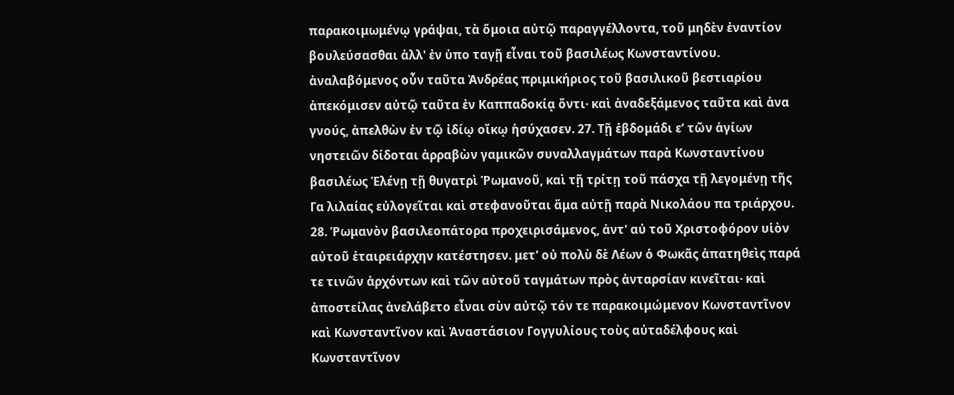παρακοιμωμένῳ γράψαι, τὰ ὅμοια αὐτῷ παραγγέλλοντα, τοῦ μηδὲν ἐναντίον βουλεύσασθαι ἀλλ' ἐν ὑπο ταγῇ εἶναι τοῦ βασιλέως Κωνσταντίνου. ἀναλαβόμενος οὖν ταῦτα Ἀνδρέας πριμικήριος τοῦ βασιλικοῦ βεστιαρίου ἀπεκόμισεν αὐτῷ ταῦτα ἐν Καππαδοκίᾳ ὄντι· καὶ ἀναδεξάμενος ταῦτα καὶ ἀνα γνούς, ἀπελθὼν ἐν τῷ ἰδίῳ οἴκῳ ἡσύχασεν. 27. Τῇ ἑβδομάδι εʹ τῶν ἁγίων νηστειῶν δίδοται ἀρραβὼν γαμικῶν συναλλαγμάτων παρὰ Κωνσταντίνου βασιλέως Ἑλένῃ τῇ θυγατρὶ Ῥωμανοῦ, καὶ τῇ τρίτῃ τοῦ πάσχα τῇ λεγομένῃ τῆς Γα λιλαίας εὐλογεῖται καὶ στεφανοῦται ἅμα αὐτῇ παρὰ Νικολάου πα τριάρχου. 28. Ῥωμανὸν βασιλεοπάτορα προχειρισάμενος, ἀντ' αὐ τοῦ Χριστοφόρον υἱὸν αὐτοῦ ἑταιρειάρχην κατέστησεν. μετ' οὐ πολὺ δὲ Λέων ὁ Φωκᾶς ἀπατηθεὶς παρά τε τινῶν ἀρχόντων καὶ τῶν αὐτοῦ ταγμάτων πρὸς ἀνταρσίαν κινεῖται· καὶ ἀποστείλας ἀνελάβετο εἶναι σὺν αὐτῷ τόν τε παρακοιμώμενον Κωνσταντῖνον καὶ Κωνσταντῖνον καὶ Ἀναστάσιον Γογγυλίους τοὺς αὐταδέλφους καὶ Κωνσταντῖνον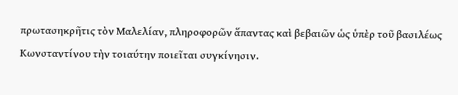πρωτασηκρῆτις τὸν Μαλελίαν, πληροφορῶν ἅπαντας καὶ βεβαιῶν ὡς ὑπὲρ τοῦ βασιλέως Κωνσταντίνου τὴν τοιαύτην ποιεῖται συγκίνησιν.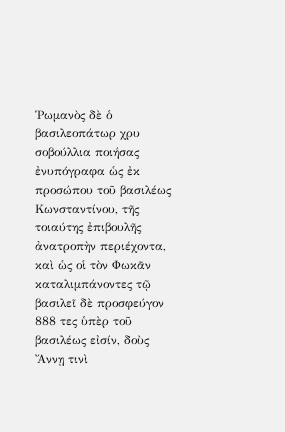Ῥωμανὸς δὲ ὁ βασιλεοπάτωρ χρυ σοβούλλια ποιήσας ἐνυπόγραφα ὡς ἐκ προσώπου τοῦ βασιλέως Κωνσταντίνου, τῆς τοιαύτης ἐπιβουλῆς ἀνατροπὴν περιέχοντα, καὶ ὡς οἱ τὸν Φωκᾶν καταλιμπάνοντες τῷ βασιλεῖ δὲ προσφεύγον 888 τες ὑπὲρ τοῦ βασιλέως εἰσίν, δοὺς Ἄννῃ τινὶ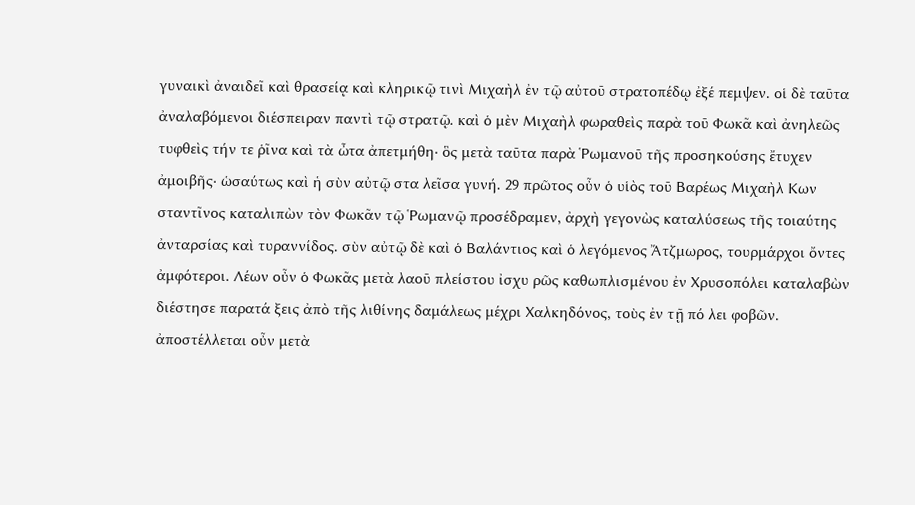γυναικὶ ἀναιδεῖ καὶ θρασείᾳ καὶ κληρικῷ τινὶ Μιχαὴλ ἐν τῷ αὐτοῦ στρατοπέδῳ ἐξέ πεμψεν. οἱ δὲ ταῦτα ἀναλαβόμενοι διέσπειραν παντὶ τῷ στρατῷ. καὶ ὁ μὲν Μιχαὴλ φωραθεὶς παρὰ τοῦ Φωκᾶ καὶ ἀνηλεῶς τυφθεὶς τήν τε ῥῖνα καὶ τὰ ὦτα ἀπετμήθη· ὃς μετὰ ταῦτα παρὰ Ῥωμανοῦ τῆς προσηκούσης ἔτυχεν ἀμοιβῆς· ὡσαύτως καὶ ἡ σὺν αὐτῷ στα λεῖσα γυνή. 29 πρῶτος οὖν ὁ υἱὸς τοῦ Βαρέως Μιχαὴλ Κων σταντῖνος καταλιπὼν τὸν Φωκᾶν τῷ Ῥωμανῷ προσέδραμεν, ἀρχὴ γεγονὼς καταλύσεως τῆς τοιαύτης ἀνταρσίας καὶ τυραννίδος. σὺν αὐτῷ δὲ καὶ ὁ Βαλάντιος καὶ ὁ λεγόμενος Ἄτζμωρος, τουρμάρχοι ὄντες ἀμφότεροι. Λέων οὖν ὁ Φωκᾶς μετὰ λαοῦ πλείστου ἰσχυ ρῶς καθωπλισμένου ἐν Χρυσοπόλει καταλαβὼν διέστησε παρατά ξεις ἀπὸ τῆς λιθίνης δαμάλεως μέχρι Χαλκηδόνος, τοὺς ἐν τῇ πό λει φοβῶν. ἀποστέλλεται οὖν μετὰ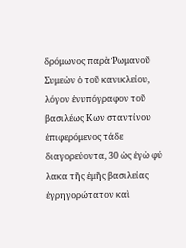δρόμωνος παρὰ Ῥωμανοῦ Συμεὼν ὁ τοῦ κανικλείου, λόγον ἐνυπόγραφον τοῦ βασιλέως Κων σταντίνου ἐπιφερόμενος τάδε διαγορεύοντα, 30 ὡς ἐγὼ φύ λακα τῆς ἐμῆς βασιλείας ἐγρηγορώτατον καὶ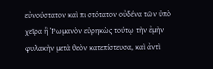εὐνούστατον καὶ πι στότατον οὐδένα τῶν ὑπὸ χεῖρα ἢ Ῥωμανὸν εὑρηκὼς τούτῳ τὴν ἐμὴν φυλακὴν μετὰ θεὸν κατεπίστευσα, καὶ ἀντὶ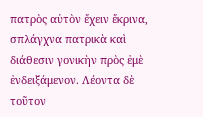πατρὸς αὐτὸν ἔχειν ἔκρινα, σπλάγχνα πατρικὰ καὶ διάθεσιν γονικὴν πρὸς ἐμὲ ἐνδειξάμενον. Λέοντα δὲ τοῦτον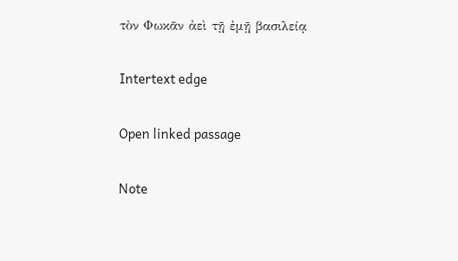τὸν Φωκᾶν ἀεὶ τῇ ἐμῇ βασιλείᾳ

Intertext edge

Open linked passage

Note